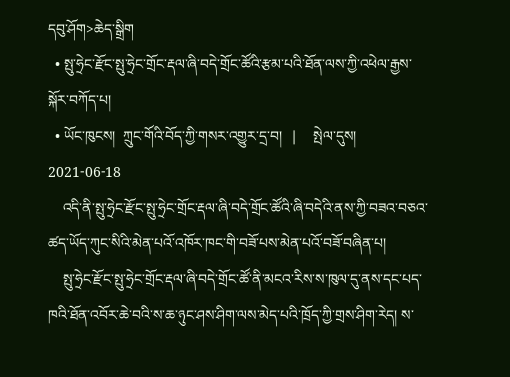དབུ་ཤོག>ཆེད་སྒྲིག
  • སྤུ་ཧྲེང་རྫོང་སྤུ་ཧྲེང་གྲོང་རྡལ་ཞི་བདེ་གྲོང་ཚོའི་རྩམ་པའི་ཐོན་ལས་ཀྱི་འཕེལ་རྒྱས་སྐོར་བཀོད་པ།
  • ཡོང་ཁུངས།  ཀྲུང་གོའི་བོད་ཀྱི་གསར་འགྱུར་དྲ་བ།   |     སྤེལ་དུས།  2021-06-18
    འདི་ནི་སྤུ་ཧྲེང་རྫོང་སྤུ་ཧྲེང་གྲོང་རྡལ་ཞི་བདེ་གྲོང་ཚོའི་ཞི་བདེའི་ནས་ཀྱི་བཟའ་བཅའ་ཚད་ཡོད་ཀུང་སིའི་མེན་པའོ་འཁོར་ཁང་གི་བཟོ་པས་མེན་པའོ་བཟོ་བཞིན་པ།
    སྤུ་ཧྲེང་རྫོང་སྤུ་ཧྲེང་གྲོང་རྡལ་ཞི་བདེ་གྲོང་ཚོ་ནི་མངའ་རིས་ས་ཁུལ་དུ་ནས་དང་པད་ཁའི་ཐོན་འབོར་ཆེ་བའི་ས་ཆ་ཉུང་ཤས་ཤིག་ལས་མེད་པའི་ཁྲོད་ཀྱི་གྲས་ཤིག་རེད། ས་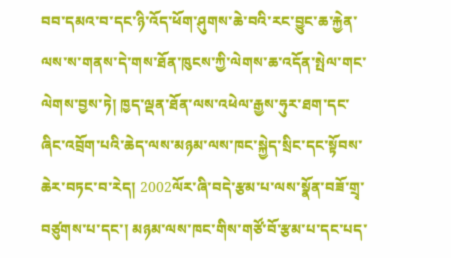བབ་དམའ་བ་དང་ཉི་འོད་ཕོག་ཤུགས་ཆེ་བའི་རང་བྱུང་ཆ་རྐྱེན་ལས་ས་གནས་དེ་གས་ཐོན་ཁུངས་ཀྱི་ལེགས་ཆ་འདོན་སྤེལ་གང་ལེགས་བྱས་ཏེ། ཁྱད་ལྡན་ཐོན་ལས་འཕེལ་རྒྱས་ཧུར་ཐག་དང་ཞིང་འབྲོག་པའི་ཆེད་ལས་མཉམ་ལས་ཁང་སྐྱེད་སྲིང་དང་སྟོབས་ཆེར་བཏང་བ་རེད། 2002ལོར་ཞི་བདེ་རྩམ་པ་ལས་སྣོན་བཟོ་གྲྭ་བཙུགས་པ་དང་། མཉམ་ལས་ཁང་གིས་གཙོ་བོ་རྩམ་པ་དང་པད་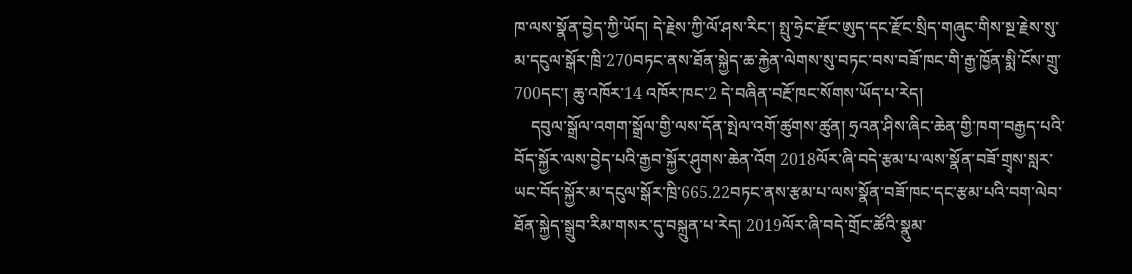ཁ་ལས་སྣོན་བྱེད་ཀྱི་ཡོད། དེ་རྗེས་ཀྱི་ལོ་ཤས་རིང་། སྤུ་ཧྲེང་རྫོང་ཨུད་དང་རྫོང་སྲིད་གཞུང་གིས་སྔ་རྗེས་སུ་མ་དངུལ་སྒོར་ཁྲི་270བཏང་ནས་ཐོན་སྐྱེད་ཆ་རྐྱེན་ལེགས་སུ་བཏང་བས་བཟོ་ཁང་གི་རྒྱ་ཁྱོན་སྨི་ངོས་གྲུ་700དང་། ཆུ་འཁོར་14 འཁོར་ཁང་2 དེ་བཞིན་བརྔོ་ཁང་སོགས་ཡོད་པ་རེད།
    དབུལ་སྒྲོལ་འགག་སྒྲོལ་གྱི་ལས་དོན་སྤེལ་འགོ་ཚུགས་ཚུན། ཧྲའན་ཤིས་ཞིང་ཆེན་གྱི་ཁག་བརྒྱད་པའི་བོད་སྐྱོར་ལས་བྱེད་པའི་རྒྱབ་སྐྱོར་ཤུགས་ཆེན་འོག 2018ལོར་ཞི་བདེ་རྩམ་པ་ལས་སྣོན་བཟོ་གྲྭས་སླར་ཡང་བོད་སྐྱོར་མ་དངུལ་སྒོར་ཁྲི་665.22བཏང་ནས་རྩམ་པ་ལས་སྣོན་བཟོ་ཁང་དང་རྩམ་པའི་བག་ལེབ་ཐོན་སྐྱེད་སྒྲུབ་རིམ་གསར་དུ་བསྐྲུན་པ་རེད། 2019ལོར་ཞི་བདེ་གྲོང་ཚོའི་སྣུམ་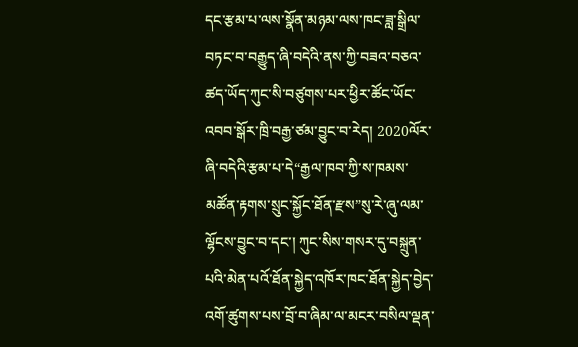དང་རྩམ་པ་ལས་སྣོན་མཉམ་ལས་ཁང་ཟླ་སྒྲིལ་བཏང་བ་བརྒྱུད་ཞི་བདེའི་ནས་ཀྱི་བཟའ་བཅའ་ཚད་ཡོད་ཀུང་སི་བཙུགས་པར་ཕྱིར་ཚོང་ཡོང་འབབ་སྒོར་ཁྲི་བརྒྱ་ཙམ་བྱུང་བ་རེད། 2020ལོར་ཞི་བདེའི་རྩམ་པ་དེ“རྒྱལ་ཁབ་ཀྱི་ས་ཁམས་མཚོན་རྟགས་སྲུང་སྐྱོང་ཐོན་རྫས”སུ་རེ་ཞུ་ལམ་ལྷོངས་བྱུང་བ་དང་། ཀུང་སིས་གསར་དུ་བསྐྲུན་པའི་མེན་པའོ་ཐོན་སྐྱེད་འཁོར་ཁང་ཐོན་སྐྱེད་བྱེད་འགོ་ཚུགས་པས་བྲོ་བ་ཞིམ་ལ་མངར་བསིལ་ལྡན་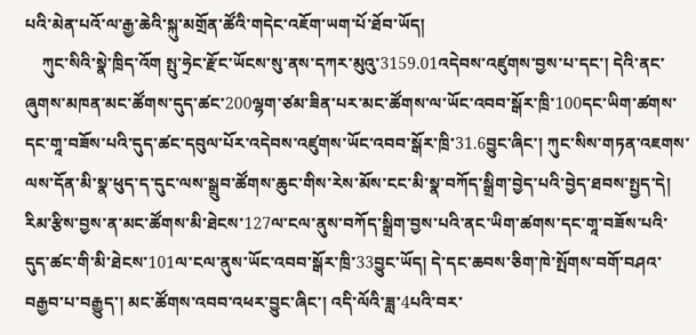པའི་མེན་པའོ་ལ་རྒྱ་ཆེའི་སྐུ་མགྲོན་ཚོའི་གདེང་འཇོག་ཡག་པོ་ཐོབ་ཡོད།
    ཀུང་སིའི་སྣེ་ཁྲིད་འོག སྤུ་ཧྲེང་རྫོང་ཡོངས་སུ་ནས་དཀར་མུའུ་3159.01འདེབས་འཛུགས་བྱས་པ་དང་། དེའི་ནང་ཞུགས་མཁན་མང་ཚོགས་དུད་ཚང་200ལྷག་ཙམ་ཟིན་པར་མང་ཚོགས་ལ་ཡོང་འབབ་སྒོར་ཁྲི་100དང་ཡིག་ཚགས་དང་གཱ་བཟོས་པའི་དུད་ཚང་དབུལ་པོར་འདེབས་འཛུགས་ཡོང་འབབ་སྒོར་ཁྲི་31.6བྱུང་ཞིང་། ཀུང་སིས་གཏན་འཇགས་ལས་དོན་མི་སྣ་ཕུད་ད་དུང་ལས་སྒྲུབ་ཚོགས་ཆུང་གིས་རེས་མོས་ངང་མི་སྣ་བཀོད་སྒྲིག་བྱེད་པའི་བྱེད་ཐབས་སྤྱད་དེ། རིམ་རྩིས་བྱས་ན་མང་ཚོགས་མི་ཐེངས་127ལ་ངལ་ནུས་བཀོད་སྒྲིག་བྱས་པའི་ནང་ཡིག་ཚགས་དང་གཱ་བཟོས་པའི་དུད་ཚང་གི་མི་ཐེངས་101ལ་ངལ་ནུས་ཡོང་འབབ་སྒོར་ཁྲི་33བྱུང་ཡོད། དེ་དང་ཆབས་ཅིག་ཁེ་སྤོགས་བགོ་བཤའ་བརྒྱབ་པ་བརྒྱུད་། མང་ཚོགས་འབབ་འཕར་བྱུང་ཞིང་། འདི་ལོའི་ཟླ་4པའི་བར་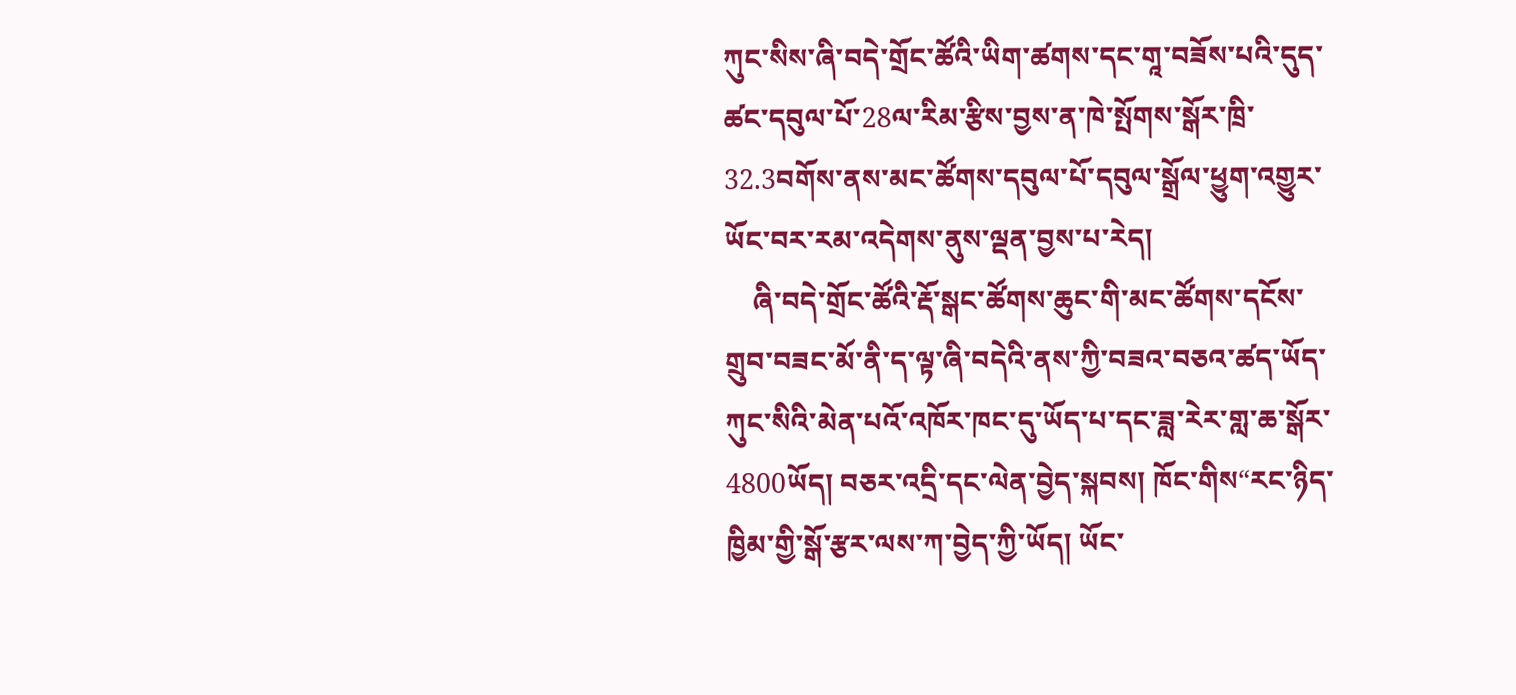ཀུང་སིས་ཞི་བདེ་གྲོང་ཚོའི་ཡིག་ཚགས་དང་གཱ་བཟོས་པའི་དུད་ཚང་དབུལ་པོ་28ལ་རིམ་རྩིས་བྱས་ན་ཁེ་སྤོགས་སྒོར་ཁྲི་32.3བགོས་ནས་མང་ཚོགས་དབུལ་པོ་དབུལ་སྒྲོལ་ཕྱུག་འགྱུར་ཡོང་བར་རམ་འདེགས་ནུས་ལྡན་བྱས་པ་རེད།
    ཞི་བདེ་གྲོང་ཚོའི་རྡོ་སྒང་ཚོགས་ཆུང་གི་མང་ཚོགས་དངོས་གྲུབ་བཟང་མོ་ནི་ད་ལྟ་ཞི་བདེའི་ནས་ཀྱི་བཟའ་བཅའ་ཚད་ཡོད་ཀུང་སིའི་མེན་པའོ་འཁོར་ཁང་དུ་ཡོད་པ་དང་ཟླ་རེར་གླ་ཆ་སྒོར་4800ཡོད། བཅར་འདྲི་དང་ལེན་བྱེད་སྐབས། ཁོང་གིས“རང་ཉིད་ཁྱིམ་གྱི་སྒོ་རྩར་ལས་ཀ་བྱེད་ཀྱི་ཡོད། ཡོང་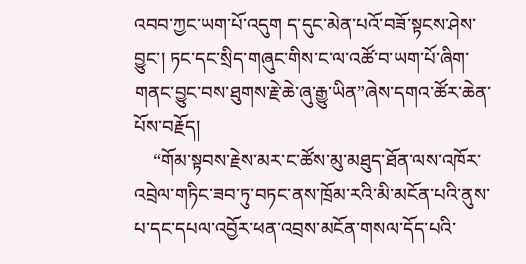འབབ་ཀྱང་ཡག་པོ་འདུག ད་དུང་མེན་པའོ་བཟོ་སྟངས་ཤེས་བྱུང་། ཏང་དང་སྲིད་གཞུང་གིས་ང་ལ་འཚོ་བ་ཡག་པོ་ཞིག་གནང་བྱུང་བས་ཐུགས་རྗེ་ཆེ་ཞུ་རྒྱུ་ཡིན”ཞེས་དགའ་ཚོར་ཆེན་པོས་བརྗོད།
    “གོམ་སྟབས་རྗེས་མར་ང་ཚོས་མུ་མཐུད་ཐོན་ལས་འཁོར་འབྲེལ་གཏིང་ཟབ་ཏུ་བཏང་ནས་ཁྲོམ་རའི་མི་མངོན་པའི་ནུས་པ་དང་དཔལ་འབྱོར་ཕན་འབྲས་མངོན་གསལ་དོད་པའི་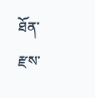ཐོན་རྫས་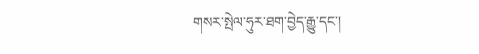གསར་སྤེལ་ཧུར་ཐག་བྱེད་རྒྱུ་དང་།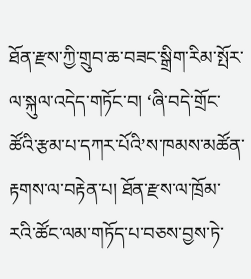ཐོན་རྫས་ཀྱི་གྲུབ་ཆ་བཟང་སྒྲིག་རིམ་སྤོར་ལ་སྐུལ་འདེད་གཏོང་བ། ‘ཞི་བདེ་གྲོང་ཚོའི་རྩམ་པ་དཀར་པོའི’ས་ཁམས་མཚོན་རྟགས་ལ་བརྟེན་པ། ཐོན་རྫས་ལ་ཁྲོམ་རའི་ཚོང་ལམ་གཏོད་པ་བཅས་བྱས་ཏེ་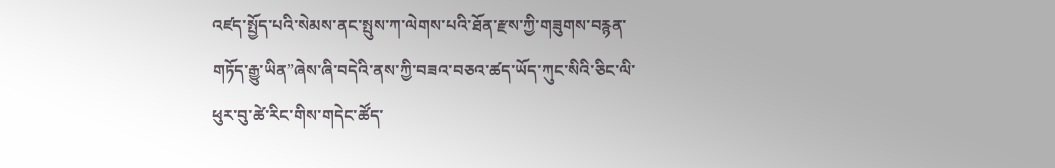འཛད་སྤྱོད་པའི་སེམས་ནང་སྤུས་ཀ་ལེགས་པའི་ཐོན་རྫས་ཀྱི་གཟུགས་བརྙན་གཏོད་རྒྱུ་ཡིན”ཞེས་ཞི་བདེའི་ནས་ཀྱི་བཟའ་བཅའ་ཚད་ཡོད་ཀུང་སིའི་ཅིང་ལི་ཕུར་བུ་ཚེ་རིང་གིས་གདེང་ཚོད་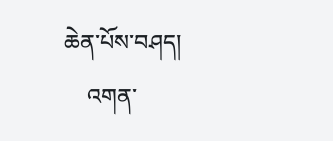ཆེན་པོས་བཤད།
    འགན་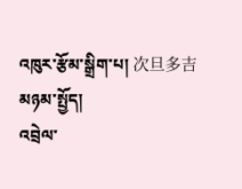འཁུར་རྩོམ་སྒྲིག་པ། 次旦多吉
མཉམ་སྤྱོད།
འབྲེལ་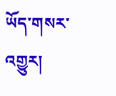ཡོད་གསར་འགྱུར།